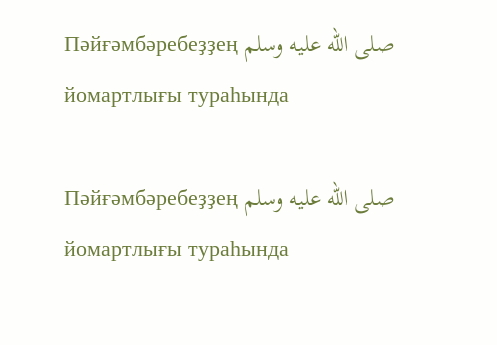Пәйғәмбәребеҙҙең صلى الله عليه وسلم йомартлығы тураһында

Пәйғәмбәребеҙҙең صلى الله عليه وسلم йомартлығы тураһында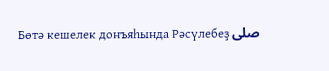Бөтә кешелек донъяһында Рәсүлебеҙ صلى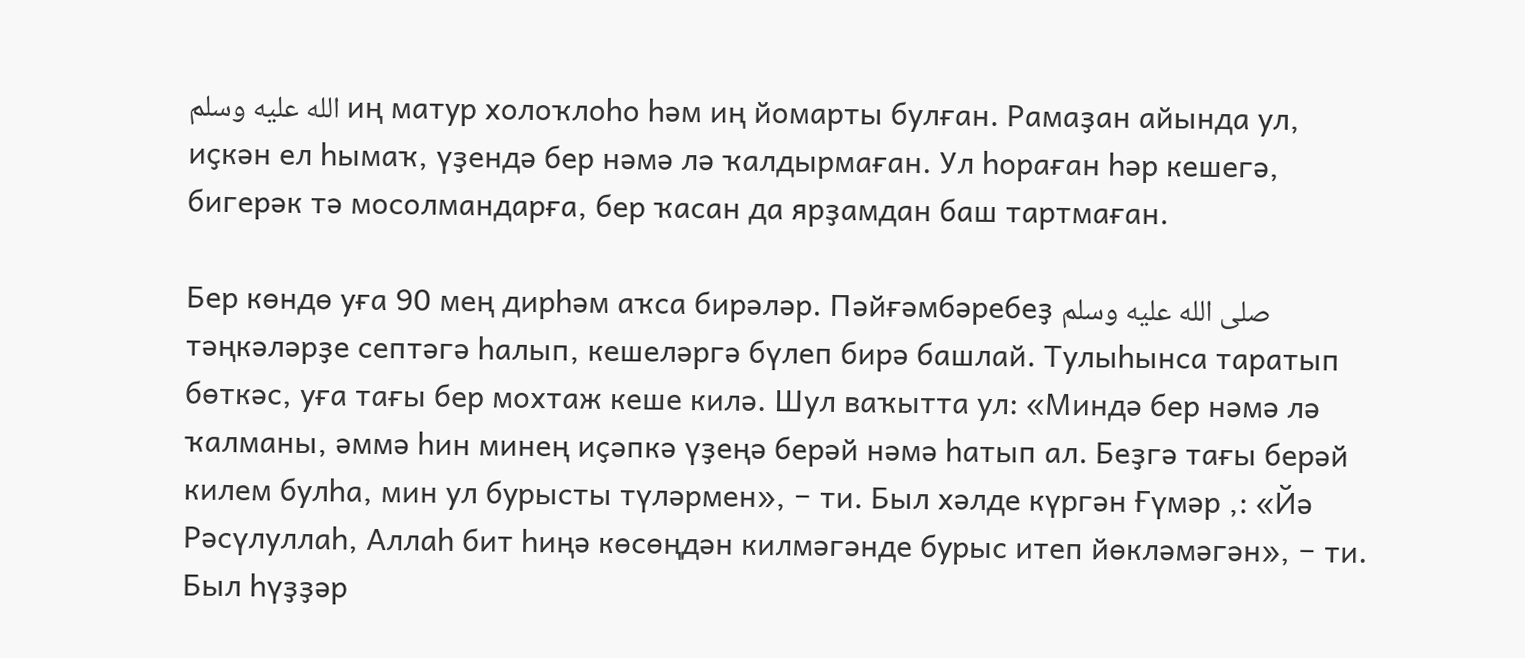الله عليه وسلم иң матур холоҡлоһо һәм иң йомарты булған. Рамаҙан айында ул, иҫкән ел һымаҡ, үҙендә бер нәмә лә ҡалдырмаған. Ул һораған һәр кешегә, бигерәк тә мосолмандарға, бер ҡасан да ярҙамдан баш тартмаған.

Бер көндө уға 90 мең дирһәм аҡса бирәләр. Пәйғәмбәребеҙ صلى الله عليه وسلم тәңкәләрҙе септәгә һалып, кешеләргә бүлеп бирә башлай. Тулыһынса таратып бөткәс, уға тағы бер мохтаж кеше килә. Шул ваҡытта ул: «Миндә бер нәмә лә ҡалманы, әммә һин минең иҫәпкә үҙеңә берәй нәмә һатып ал. Беҙгә тағы берәй килем булһа, мин ул бурысты түләрмен», − ти. Был хәлде күргән Ғүмәр ,: «Йә Рәсүлуллаһ, Аллаһ бит һиңә көсөңдән килмәгәнде бурыс итеп йөкләмәгән», − ти. Был һүҙҙәр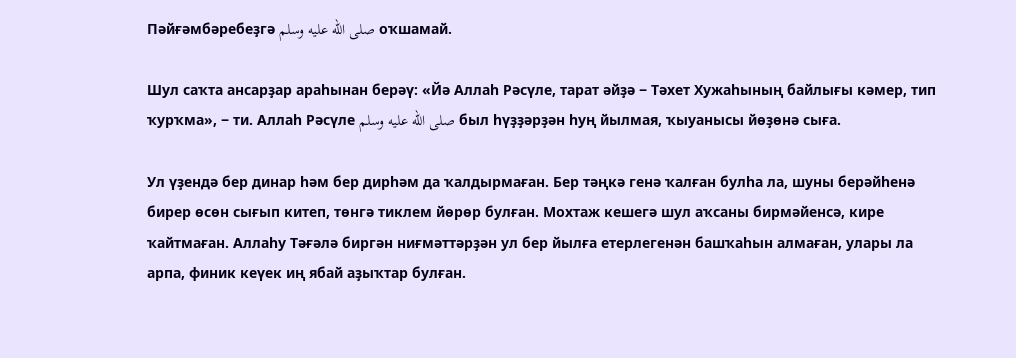Пәйғәмбәребеҙгә صلى الله عليه وسلم оҡшамай.

Шул саҡта ансарҙар араһынан берәү: «Йә Аллаһ Рәсүле, тарат әйҙә − Тәхет Хужаһының байлығы кәмер, тип ҡурҡма», − ти. Аллаһ Рәсүле صلى الله عليه وسلم был һүҙҙәрҙән һуң йылмая, ҡыуанысы йөҙөнә сыға.

Ул үҙендә бер динар һәм бер дирһәм да ҡалдырмаған. Бер тәңкә генә ҡалған булһа ла, шуны берәйһенә бирер өсөн сығып китеп, төнгә тиклем йөрөр булған. Мохтаж кешегә шул аҡсаны бирмәйенсә, кире ҡайтмаған. Аллаһу Тәғәлә биргән ниғмәттәрҙән ул бер йылға етерлегенән башҡаһын алмаған, улары ла арпа, финик кеүек иң ябай аҙыҡтар булған.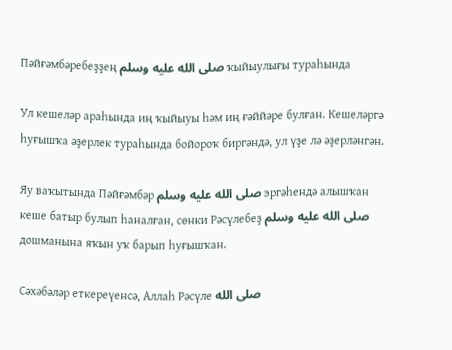Пәйғәмбәребеҙҙең صلى الله عليه وسلم ҡыйыулығы тураһында

Ул кешеләр араһында иң ҡыйыуы һәм иң ғәййәре булған. Кешеләргә һуғышҡа әҙерлек тураһында бойороҡ биргәндә, ул үҙе лә әҙерләнгән.

Яу ваҡытында Пәйғәмбәр صلى الله عليه وسلم эргәһендә алышҡан кеше батыр булып һаналған, сөнки Рәсүлебеҙ صلى الله عليه وسلم дошманына яҡын уҡ барып һуғышҡан.

Сәхәбәләр еткереүенсә, Аллаһ Рәсүле صلى الله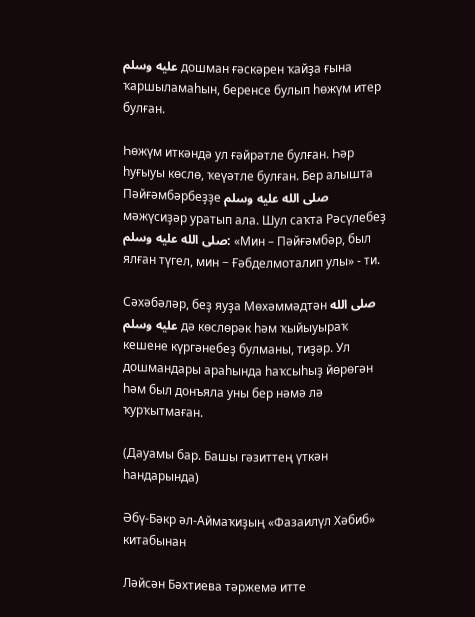عليه وسلم дошман ғәскәрен ҡайҙа ғына ҡаршыламаһын, беренсе булып һөжүм итер булған.

Һөжүм иткәндә ул ғәйрәтле булған. Һәр һуғыуы көслө, ҡеүәтле булған. Бер алышта Пәйғәмбәрбеҙҙе صلى الله عليه وسلم мәжүсиҙәр уратып ала. Шул саҡта Рәсүлебеҙ صلى الله عليه وسلم: «Мин – Пәйғәмбәр, был ялған түгел, мин − Ғәбделмоталип улы» - ти.

Сәхәбәләр, беҙ яуҙа Мөхәммәдтән صلى الله عليه وسلم дә көслөрәк һәм ҡыйыуыраҡ кешене күргәнебеҙ булманы, тиҙәр. Ул дошмандары араһында һаҡсыһыҙ йөрөгән һәм был донъяла уны бер нәмә лә ҡурҡытмаған.

(Дауамы бар. Башы гәзиттең үткән һандарында)

Әбү-Бәкр әл-Аймаҡиҙың «Фазаилүл Хәбиб» китабынан

Ләйсән Бәхтиева тәржемә итте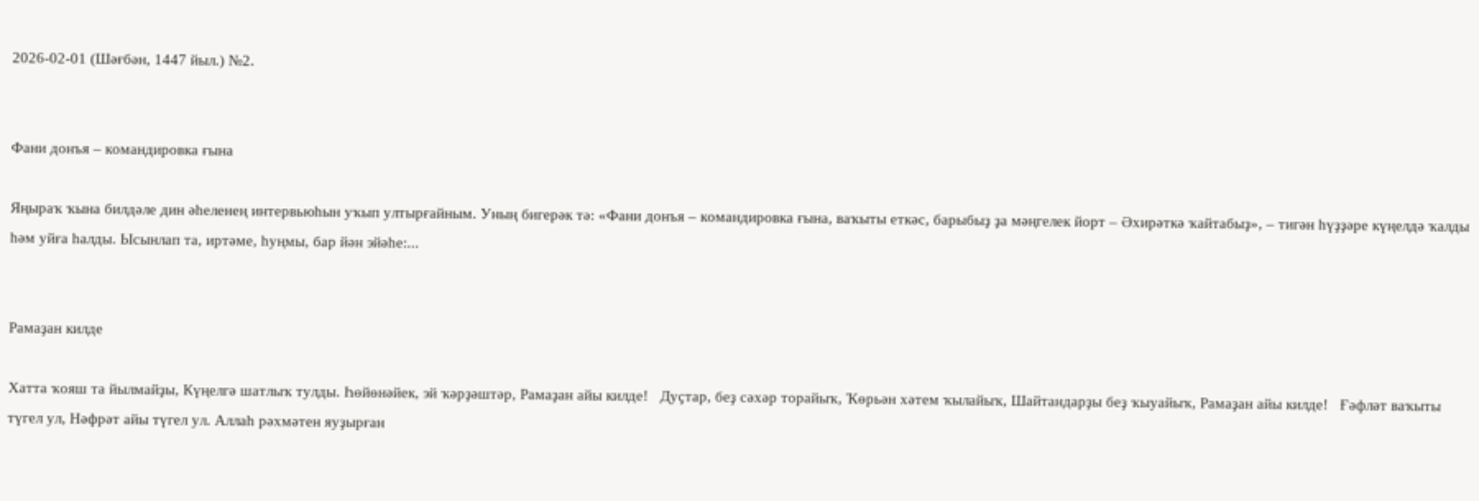2026-02-01 (Шәғбән, 1447 йыл.) №2.


Фани донъя – командировка ғына

Яңыраҡ ҡына билдәле дин әһеленең интервьюһын уҡып ултырғайным. Уның бигерәк тә: «Фани донъя – командировка ғына, ваҡыты еткәс, барыбыҙ ҙа мәңгелек йорт – Әхирәткә ҡайтабыҙ», – тигән һүҙҙәре күңелдә ҡалды һәм уйға һалды. Ысынлап та, иртәме, һуңмы, бар йән эйәһе:...


Рамаҙан килде

Хатта ҡояш та йылмайҙы, Күңелгә шатлыҡ тулды. Һөйөнәйек, эй ҡәрҙәштәр, Рамаҙан айы килде!   Дуҫтар, беҙ сәхәр торайыҡ, Ҡөрьән хәтем ҡылайыҡ, Шайтандарҙы беҙ ҡыуайыҡ, Рамаҙан айы килде!   Ғәфләт ваҡыты түгел ул, Нәфрәт айы түгел ул. Аллаһ рәхмәтен яуҙырған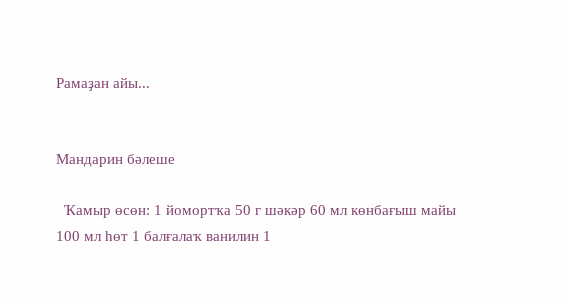Рамаҙан айы...


Мандарин бәлеше

  Ҡамыр өсөн: 1 йомортҡа 50 г шәкәр 60 мл көнбағыш майы 100 мл һөт 1 балғалаҡ ванилин 1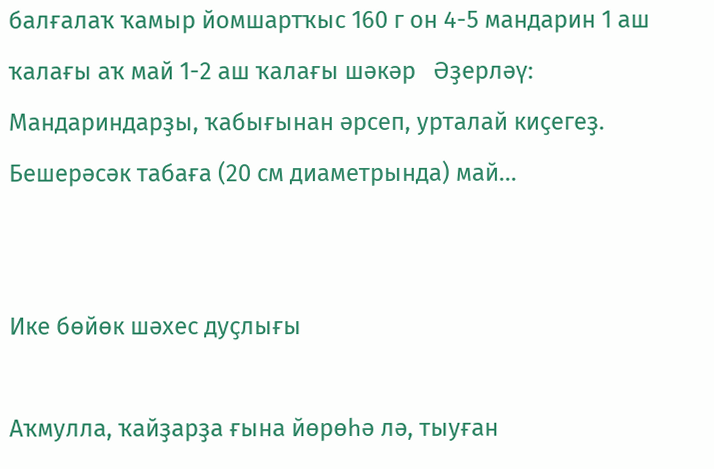балғалаҡ ҡамыр йомшартҡыс 160 г он 4-5 мандарин 1 аш ҡалағы аҡ май 1-2 аш ҡалағы шәкәр   Әҙерләү: Мандариндарҙы, ҡабығынан әрсеп, урталай киҫегеҙ. Бешерәсәк табаға (20 см диаметрында) май...


Ике бөйөк шәхес дуҫлығы

Аҡмулла, ҡайҙарҙа ғына йөрөһә лә, тыуған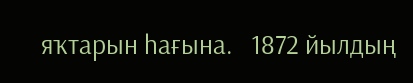яҡтарын һағына.   1872 йылдың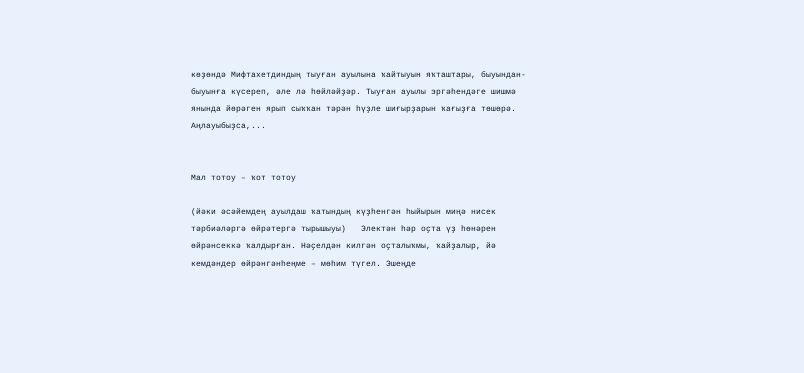көҙөндә Мифтахетдиндың тыуған ауылына ҡайтыуын яҡташтары, быуындан-быуынға күсереп, әле лә һөйләйҙәр. Тыуған ауылы эргәһендәге шишмә янында йөрәген ярып сыҡҡан тәрән һүҙле шиғырҙарын ҡағыҙға төшөрә.   Аңлауыбыҙса,...


Мал тотоу – ҡот тотоу

(йәки әсәйемдең ауылдаш ҡатындың күҙһенгән һыйырын миңә нисек тәрбиәләргә өйрәтергә тырышыуы)   Электән һәр оҫта үҙ һөнәрен өйрәнсеккә ҡалдырған. Нәҫелдән килгән оҫталыҡмы, ҡайҙалыр, йә кемдәндер өйрәнгәнһеңме – мөһим түгел. Эшеңде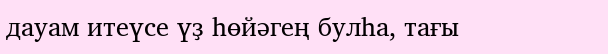дауам итеүсе үҙ һөйәгең булһа, тағы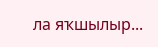ла яҡшылыр...